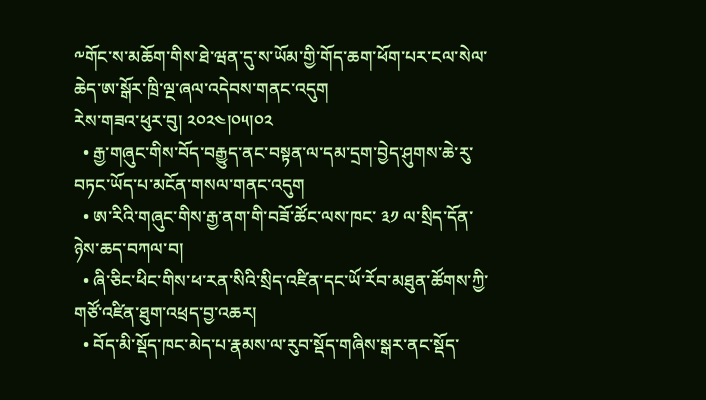༸གོང་ས་མཆོག་གིས་ཐེ་ཝན་དུ་ས་ཡོམ་གྱི་གོད་ཆག་ཕོག་པར་ངལ་སེལ་ཆེད་ཨ་སྒོར་ཁྲི་ལྔ་ཞལ་འདེབས་གནང་འདུག
རེས་གཟའ་ཕུར་བུ། ༢༠༢༤།༠༥།༠༢
  • རྒྱ་གཞུང་གིས་བོད་བརྒྱུད་ནང་བསྟན་ལ་དམ་དྲག་བྱེད་ཤུགས་ཆེ་རུ་བཏང་ཡོད་པ་མངོན་གསལ་གནང་འདུག
  • ཨ་རིའི་གཞུང་གིས་རྒྱ་ནག་གི་བཟོ་ཚོང་ལས་ཁང་ ༣༡ ལ་སྲིད་དོན་ཉེས་ཆད་བཀལ་བ།
  • ཞི་ཅིང་ཕིང་གིས་ཕ་རན་སིའི་སྲིད་འཛིན་དང་ཡོ་རོབ་མཐུན་ཚོགས་ཀྱི་གཙོ་འཛིན་ཐུག་འཕྲད་བྱ་འཆར།
  • བོད་མི་སྡོད་ཁང་མེད་པ་རྣམས་ལ་རུབ་སྡོད་གཞིས་སྒར་ནང་སྡོད་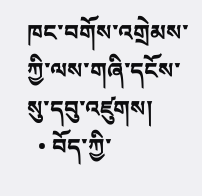ཁང་བགོས་འགྲེམས་ཀྱི་ལས་གཞི་དངོས་སུ་དབུ་འཛུགས།
  • བོད་ཀྱི་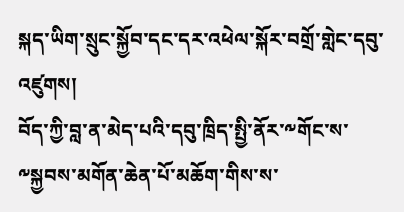སྐད་ཡིག་སྲུང་སྐྱོབ་དང་དར་འཕེལ་སྐོར་བགྲོ་གླེང་དབུ་འཛུགས།
བོད་ཀྱི་བླ་ན་མེད་པའི་དབུ་ཁྲིད་སྤྱི་ནོར་༸གོང་ས་༸སྐྱབས་མགོན་ཆེན་པོ་མཆོག་གིས་ས་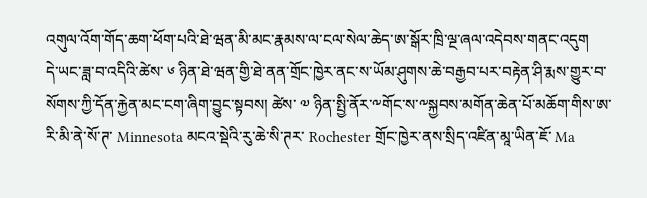འགུལ་འོག་གོད་ཆག་ཕོག་པའི་ཐེ་ཝན་མི་མང་རྣམས་ལ་ངལ་སེལ་ཆེད་ཨ་སྒོར་ཁྲི་ལྔ་ཞལ་འདེབས་གནང་འདུག
དེ་ཡང་ཟླ་བ་འདིའི་ཚེས་ ༦ ཉིན་ཐེ་ཝན་གྱི་ཐེ་ནན་གྲོང་ཁྱེར་ནང་ས་ཡོམ་ཤུགས་ཆེ་བརྒྱབ་པར་བརྟེན་ཤི་རྨས་གྱུར་བ་སོགས་ཀྱི་དོན་རྐྱེན་མང་ངག་ཞིག་བྱུང་སྟབས། ཚེས་ ༧ ཉིན་སྤྱི་ནོར་༸གོང་ས་༸སྐྱབས་མགོན་ཆེན་པོ་མཆོག་གིས་ཨ་རི་མི་ནེ་སོ་ཊ་ Minnesota མངའ་སྡེའི་རུ་ཆེ་སི་ཊར་ Rochester གྲོང་ཁྱེར་ནས་སྲིད་འཛིན་མཱ་ཡིན་ཇོ་ Ma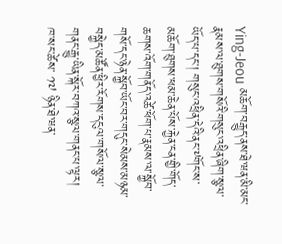Ying-Jeou མཆོག་བརྒྱུད་ནས་ཐེ་ཝན་མི་མང་རྣམས་ལ་ཐུགས་གསོའི་གསུང་འཕྲིན་ཞིག་སྩལ་ཡོད་པ་དང་། གསུང་འཕྲིན་དེའི་ནང་༸གོང་ས་མཆོག་ཐུགས་ཕམ་ཆེན་པོས་རྐྱེན་ངན་གྱི་གོད་ཆགས་འོག་གནོད་འཚེ་ཕོག་པ་རྣམས་ལ་སྐྱོབ་གསོ་དང་ཉེན་སྐྱོབ་ཡོང་བར་གདུང་སེམས་མཉམ་བསྐྱེད་མཚོན་ཕྱིར་རོགས་དངུལ་གསོལ་སྩལ་གནང་རྒྱུ་ཡིན་སྐོར་བཀའ་སྩལ་གནང་པ་ལྟར།
ཁ་སང་ཚེས་ ༡༧ ཉིན་ཐེ་ཝན་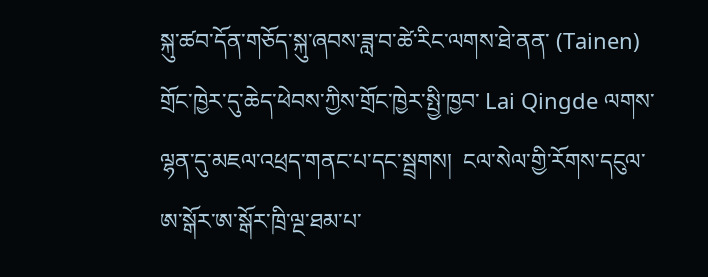སྐུ་ཚབ་དོན་གཅོད་སྐུ་ཞབས་ཟླ་བ་ཚེ་རིང་ལགས་ཐེ་ནན་ (Tainen) གྲོང་ཁྱེར་དུ་ཆེད་ཕེབས་ཀྱིས་གྲོང་ཁྱེར་སྤྱི་ཁྱབ་ Lai Qingde ལགས་ལྷན་དུ་མཇལ་འཕྲད་གནང་པ་དང་སྦྲགས།  ངལ་སེལ་གྱི་རོགས་དངུལ་ཨ་སྒོར་ཨ་སྒོར་ཁྲི་ལྔ་ཐམ་པ་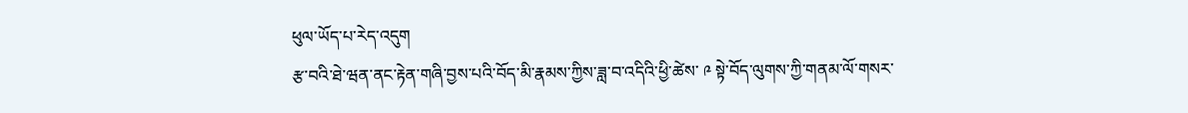ཕུལ་ཡོད་པ་རེད་འདུག
རྩ་བའི་ཐེ་ཝན་ནང་རྟེན་གཞི་བྱས་པའི་བོད་མི་རྣམས་ཀྱིས་ཟླ་བ་འདིའི་ཕྱི་ཚེས་ ༩ སྟེ་བོད་ལུགས་ཀྱི་གནམ་ལོ་གསར་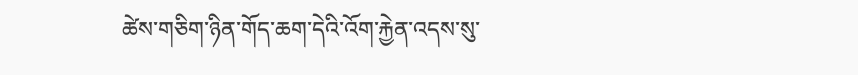ཚེས་གཅིག་ཉིན་གོད་ཆག་དེའི་འོག་རྐྱེན་འདས་སུ་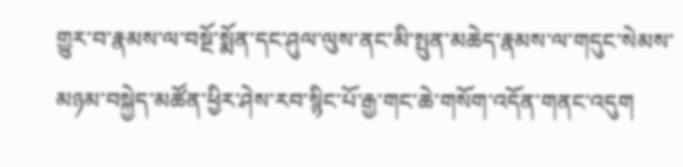གྱུར་བ་རྣམས་ལ་བསྔོ་སྨོན་དང་ཤུལ་ལུས་ནང་མི་སྤུན་མཆེད་རྣམས་ལ་གདུང་སེམས་མཉམ་བསྐྱེད་མཚོན་ཕྱིར་ཤེས་རབ་སྙིང་པོ་རྒྱ་གང་ཆེ་གསོག་འདོན་གནང་འདུག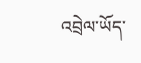འབྲེལ་ཡོད་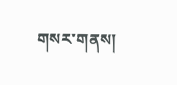གསར་གནས།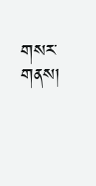གསར་གནས།